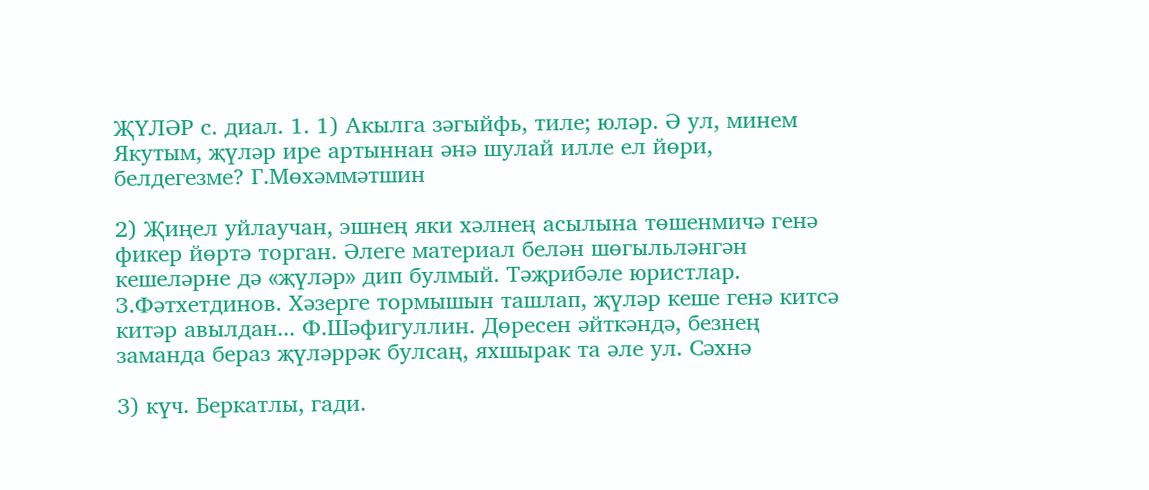ҖҮЛӘР с. диал. 1. 1) Акылга зәгыйфь, тиле; юләр. Ә ул, минем Якутым, җүләр ире артыннан әнә шулай илле ел йөри, белдегезме? Г.Мөхәммәтшин

2) Җиңел уйлаучан, эшнең яки хәлнең асылына төшенмичә генә фикер йөртә торган. Әлеге материал белән шөгыльләнгән кешеләрне дә «җүләр» дип булмый. Тәҗрибәле юристлар. З.Фәтхетдинов. Хәзерге тормышын ташлап, җүләр кеше генә китсә китәр авылдан... Ф.Шәфигуллин. Дөресен әйткәндә, безнең заманда бераз җүләррәк булсаң, яхшырак та әле ул. Сәхнә

3) күч. Беркатлы, гади.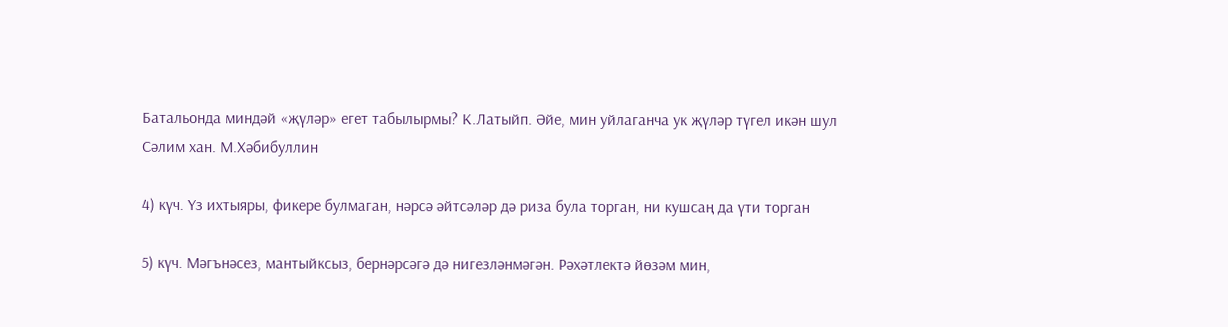Батальонда миндәй «җүләр» егет табылырмы? К.Латыйп. Әйе, мин уйлаганча ук җүләр түгел икән шул Сәлим хан. М.Хәбибуллин

4) күч. Үз ихтыяры, фикере булмаган, нәрсә әйтсәләр дә риза була торган, ни кушсаң да үти торган

5) күч. Мәгънәсез, мантыйксыз, бернәрсәгә дә нигезләнмәгән. Рәхәтлектә йөзәм мин,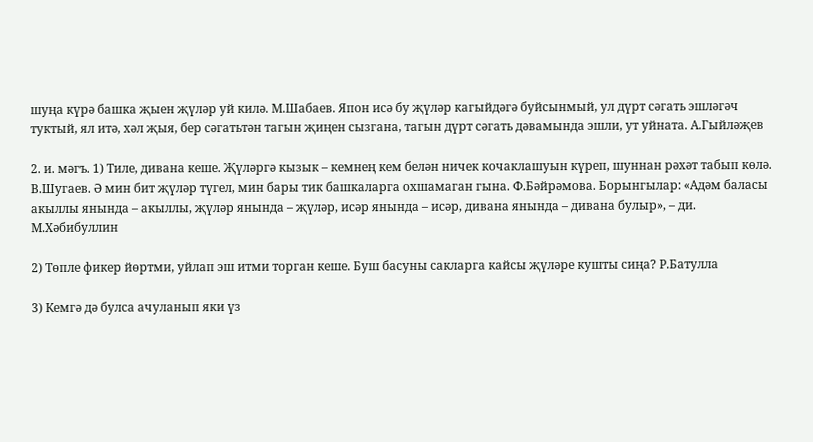шуңа күрә башка җыен җүләр уй килә. М.Шабаев. Япон исә бу җүләр кагыйдәгә буйсынмый, ул дүрт сәгать эшләгәч туктый, ял итә, хәл җыя, бер сәгатьтән тагын җиңен сызгана, тагын дүрт сәгать дәвамында эшли, ут уйната. А.Гыйләҗев

2. и. мәгъ. 1) Тиле, дивана кеше. Җүләргә кызык – кемнең кем белән ничек кочаклашуын күреп, шуннан рәхәт табып көлә. В.Шугаев. Ә мин бит җүләр түгел, мин бары тик башкаларга охшамаган гына. Ф.Бәйрәмова. Борынгылар: «Адәм баласы акыллы янында – акыллы, җүләр янында – җүләр, исәр янында – исәр, дивана янында – дивана булыр», – ди. М.Хәбибуллин

2) Төпле фикер йөртми, уйлап эш итми торган кеше. Буш басуны сакларга кайсы җүләре кушты сиңа? Р.Батулла

3) Кемгә дә булса ачуланып яки үз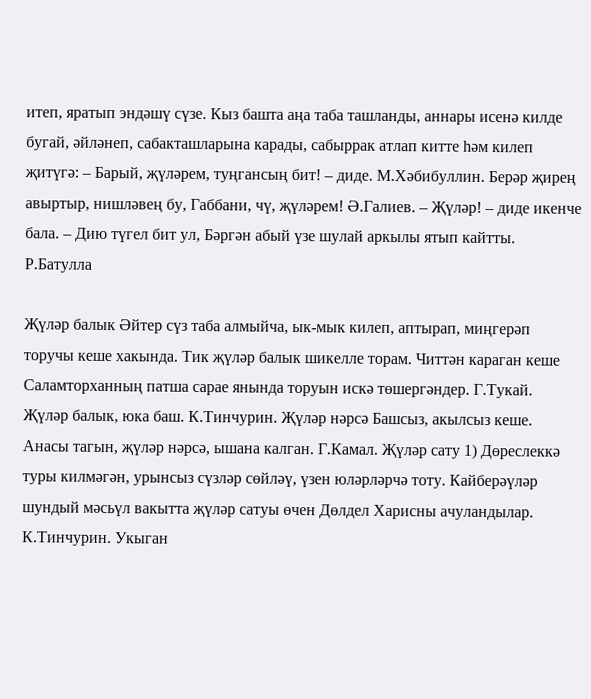итеп, яратып эндәшү сүзе. Кыз башта аңа таба ташланды, аннары исенә килде бугай, әйләнеп, сабакташларына карады, сабыррак атлап китте һәм килеп җитүгә: – Барый, җүләрем, туңгансың бит! – диде. М.Хәбибуллин. Берәр җирең авыртыр, нишләвең бу, Габбани, чү, җүләрем! Ә.Галиев. – Җүләр! – диде икенче бала. – Дию түгел бит ул, Бәргән абый үзе шулай аркылы ятып кайтты. Р.Батулла

Җүләр балык Әйтер сүз таба алмыйча, ык-мык килеп, аптырап, миңгерәп торучы кеше хакында. Тик җүләр балык шикелле торам. Читтән караган кеше Саламторханның патша сарае янында торуын искә төшергәндер. Г.Тукай. Җүләр балык, юка баш. К.Тинчурин. Җүләр нәрсә Башсыз, акылсыз кеше. Анасы тагын, җүләр нәрсә, ышана калган. Г.Камал. Җүләр сату 1) Дөреслеккә туры килмәгән, урынсыз сүзләр сөйләү, үзен юләрләрчә тоту. Кайберәүләр шундый мәсьүл вакытта җүләр сатуы өчен Дөлдел Харисны ачуландылар. К.Тинчурин. Укыган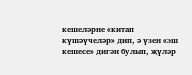кешеләрне «китап күшәүчеләр» дип, ә үзен «эш кешесе» дигән булып, җүләр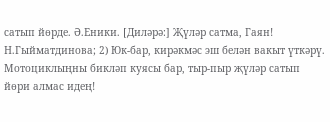сатып йөрде. Ә.Еники. [Диләрә:] Җүләр сатма, Гаян! Н.Гыйматдинова; 2) Юк-бар, кирәкмәс эш белән вакыт үткәрү. Мотоциклыңны бикләп куясы бар, тыр-пыр җүләр сатып йөри алмас идең!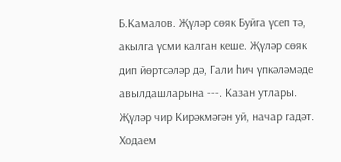Б.Камалов. Җүләр сөяк Буйга үсеп тә, акылга үсми калган кеше. Җүләр сөяк дип йөртсәләр дә, Гали һич үпкәләмәде авылдашларына ---. Казан утлары. Җүләр чир Кирәкмәгән уй, начар гадәт. Ходаем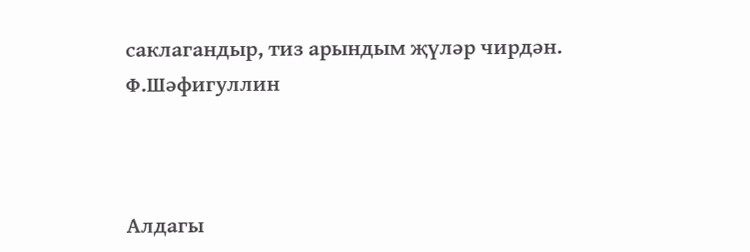саклагандыр, тиз арындым җүләр чирдән. Ф.Шәфигуллин



Алдагы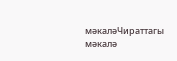мәкаләЧираттагы мәкалә